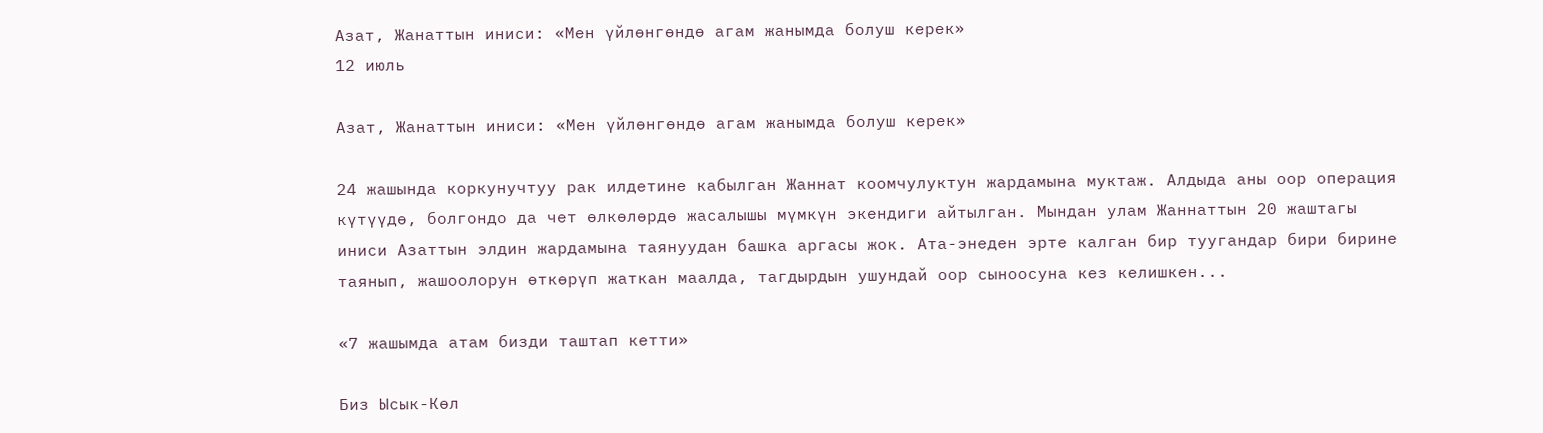Азат, Жанаттын иниси: «Мен үйлөнгөндө агам жанымда болуш керек»
12 июль

Азат, Жанаттын иниси: «Мен үйлөнгөндө агам жанымда болуш керек»

24 жашында коркунучтуу рак илдетине кабылган Жаннат коомчулуктун жардамына муктаж. Алдыда аны оор операция күтүүдө, болгондо да чет өлкөлөрдө жасалышы мүмкүн экендиги айтылган. Мындан улам Жаннаттын 20 жаштагы иниси Азаттын элдин жардамына таянуудан башка аргасы жок. Ата-энеден эрте калган бир туугандар бири бирине таянып, жашоолорун өткөрүп жаткан маалда, тагдырдын ушундай оор сыноосуна кез келишкен...

«7 жашымда атам бизди таштап кетти»

Биз Ысык-Көл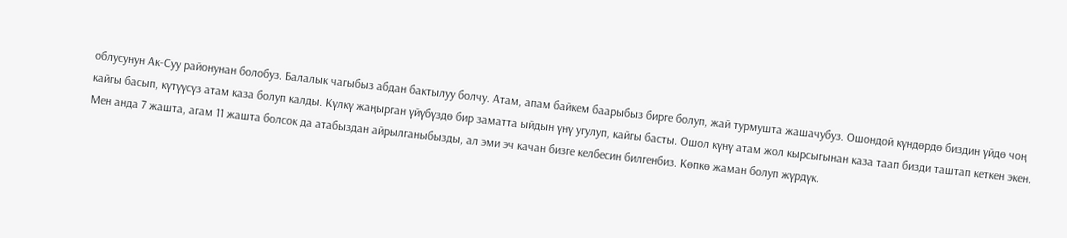облусунун Ак-Суу районунан болобуз. Балалык чагыбыз абдан бактылуу болчу. Атам, апам байкем баарыбыз бирге болуп, жай турмушта жашачубуз. Ошондой күндөрдө биздин үйдө чоң кайгы басып, күтүүсүз атам каза болуп калды. Күлкү жаңырган үйүбүздө бир заматта ыйдын үнү угулуп, кайгы басты. Ошол күнү атам жол кырсыгынан каза таап бизди таштап кеткен экен.  Мен анда 7 жашта, агам 11 жашта болсок да атабыздан айрылганыбызды, ал эми эч качан бизге келбесин билгенбиз. Көпкө жаман болуп жүрдүк.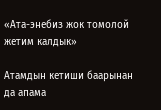«Ата-энебиз жок томолой жетим калдык»

Атамдын кетиши баарынан да апама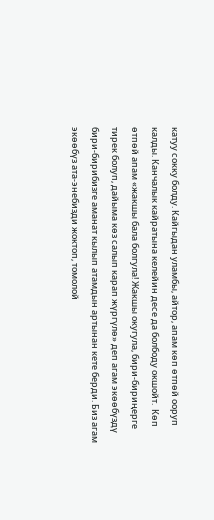катуу сокку болду. Кайгыдан уламбы, айтор, апам көп өтпөй ооруп калды. Канчалык кайратына келейин десе да болбоду окшойт.  Көп өтпөй апам «жакшы бала болгула! Жакшы окугула, бири-бириңерге тирек болуп, дайыма көз салып карап жүргүлө» деп агам экөөбүздү бири-бирибизге аманат кылып атамдын артынан кете берди. Биз агам экөөбүз ата-энебизди жоктоп, томолой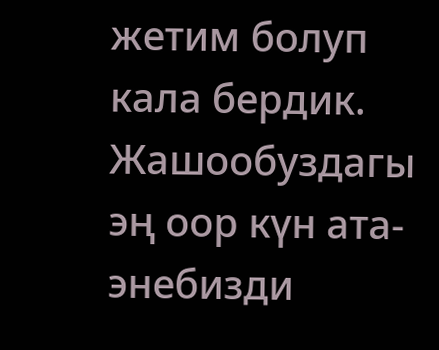жетим болуп кала бердик. Жашообуздагы эң оор күн ата-энебизди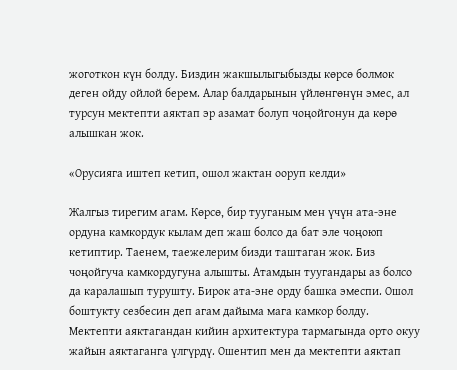жоготкон күн болду. Биздин жакшылыгыбызды көрсө болмок деген ойду ойлой берем. Алар балдарынын үйлөнгөнүн эмес, ал турсун мектепти аяктап эр азамат болуп чоңойгонун да көрө алышкан жок.

«Орусияга иштеп кетип, ошол жактан ооруп келди»

Жалгыз тирегим агам. Көрсө, бир тууганым мен үчүн ата-эне ордуна камкордук кылам деп жаш болсо да бат эле чоңоюп кетиптир. Таенем, таежелерим бизди таштаган жок. Биз чоңойгуча камкордугуна алышты. Атамдын туугандары аз болсо да каралашып турушту. Бирок ата-эне орду башка эмеспи. Ошол боштукту сезбесин деп агам дайыма мага камкор болду. Мектепти аяктагандан кийин архитектура тармагында орто окуу жайын аяктаганга үлгүрдү. Ошентип мен да мектепти аяктап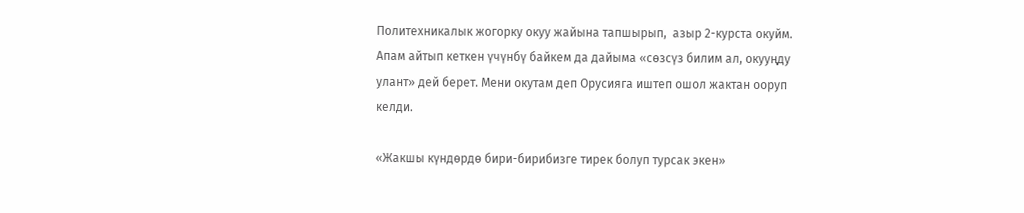Политехникалык жогорку окуу жайына тапшырып,  азыр 2-курста окуйм.  Апам айтып кеткен үчүнбү байкем да дайыма «сөзсүз билим ал, окууңду улант» дей берет. Мени окутам деп Орусияга иштеп ошол жактан ооруп келди.

«Жакшы күндөрдө бири-бирибизге тирек болуп турсак экен»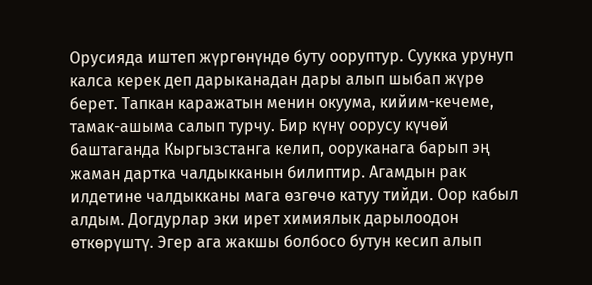Орусияда иштеп жүргөнүндө буту ооруптур. Суукка урунуп калса керек деп дарыканадан дары алып шыбап жүрө берет. Тапкан каражатын менин окуума, кийим-кечеме, тамак-ашыма салып турчу. Бир күнү оорусу күчөй баштаганда Кыргызстанга келип, ооруканага барып эң жаман дартка чалдыкканын билиптир. Агамдын рак илдетине чалдыкканы мага өзгөчө катуу тийди. Оор кабыл алдым. Догдурлар эки ирет химиялык дарылоодон өткөрүштү. Эгер ага жакшы болбосо бутун кесип алып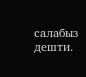салабыз дешти.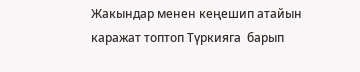Жакындар менен кеңешип атайын каражат топтоп Түркияга  барып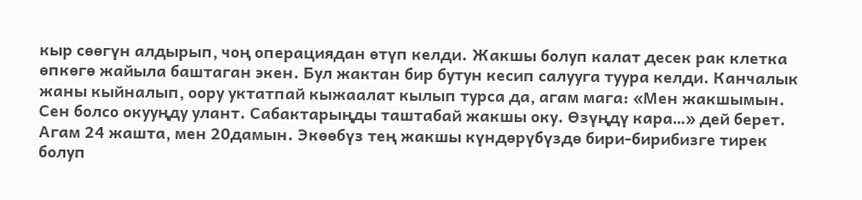кыр сөөгүн алдырып, чоң операциядан өтүп келди. Жакшы болуп калат десек рак клетка өпкөгө жайыла баштаган экен. Бул жактан бир бутун кесип салууга туура келди. Канчалык жаны кыйналып, оору уктатпай кыжаалат кылып турса да, агам мага: «Мен жакшымын. Сен болсо окууңду улант. Сабактарыңды таштабай жакшы оку. Өзүңдү кара…» дей берет. Агам 24 жашта, мен 20дамын. Экөөбүз тең жакшы күндөрүбүздө бири-бирибизге тирек болуп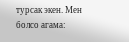турсак экен. Мен болсо агама: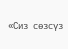«Сиз сөзсүз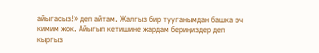айыгасыз!» деп айтам. Жалгыз бир тууганымдан башка эч кимим жок. Айыгып кетишине жардам бериңиздер деп кыргыз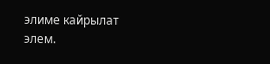элиме кайрылат элем.